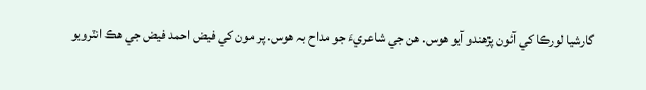گارشيا لورڪا کي آئون پڙھندو آيو ھوس. ھن جي شاعريءَ جو مداح بہ ھوس. پر مون کي فيض احمد فيض جي ھڪ انٽرويو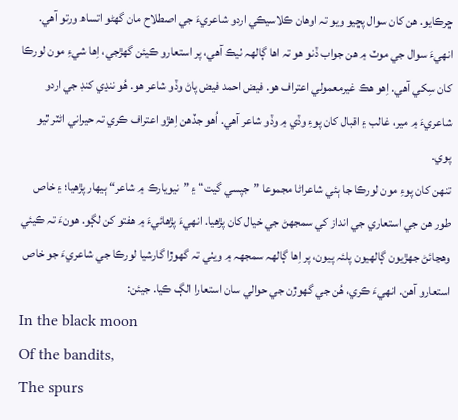ڇرڪايو. ھن کان سوال پڇيو ويو تہ اوھان ڪلاسيڪي اردو شاعريءَ جي اصطلاح مان گهڻو اتساھ ورتو آھي. انھيءَ سوال جي موٽ ۾ ھن جواب ڏنو ھو تہ اھا ڳالهہ ٺيڪ آھي، پر استعارو ڪيئن گهڙجي، اِھا شيءِ مون لورڪا کان سِکي آھي. اِھو ھڪ غيرمعمولي اعتراف ھو. فيض احمد فيض پاڻ وڏو شاعر ھو. ھُو ننڍي کنڊ جي اردو شاعريءَ ۾ مير، غالب ۽ اقبال کان پوءِ وڏي ۾ وڏو شاعر آھي. اُھو جڏھن اِھڙو اعتراف ڪري تہ حيراني اڻٽر ٿيو پوي.
تنھن کان پوءِ مون لورڪا جا ٻئي شاعراڻا مجموعا ”جپسي گيت“ ۽ ”نيويارڪ ۾ شاعر“ ٻيھار پڙھيا؛ ۽ خاص طور ھن جي استعاري جي انداز کي سمجهڻ جي خيال کان پڙھيا. انهيءَ پڙھائيءَ ۾ ھفتو کن لڳو. ھونءَ تہ ڪيئي وھڃائڻ جھڙيون ڳالهيون پلئہ پيون، پر اِھا ڳالهہ سمجهہ ۾ ويٺي تہ گهوڙا گارشيا لورڪا جي شاعريءَ جو خاص استعارو آھن. انهيءَ ڪري، ھُن جي گهوڙن جي حوالي سان استعارا الڳ ڪيا. جيئن:
In the black moon
Of the bandits,
The spurs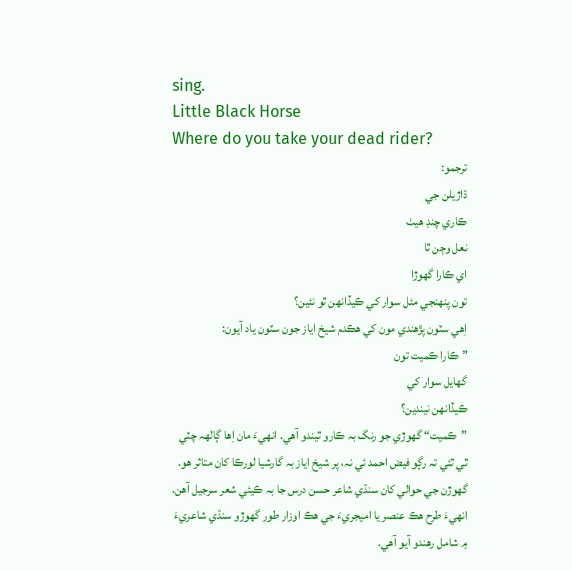sing.
Little Black Horse
Where do you take your dead rider?
ترجمو:
ڌاڙيلن جي
ڪاري چنڊ ھيٺ
نعل وڄن ٿا
اي ڪارا گهوڙا
تون پنھنجي مئل سوار کي ڪيڏانھن ٿو نئين؟
اِھي سٽون پڙھندي مون کي ھڪدم شيخ اياز جون سٽون ياد آيون:
”ڪارا ڪميت تون
گهايل سوار کي
ڪيڏانھن نيندين؟
”ڪميت“ گهوڙي جو رنگ بہ ڪارو ٿيندو آھي. انهيءَ مان اِھا ڳالهہ چٽي ٿي ٿئي تہ رڳو فيض احمد ئي نہ، پر شيخ اياز بہ گارشيا لورڪا کان متاثر ھو.
گهوڙن جي حوالي کان سنڌي شاعر حسن درس جا بہ ڪيئي شعر سرجيل آھن. انهيءَ طرح ھڪ عنصر يا اميجريءَ جي ھڪ اوزار طور گهوڙو سنڌي شاعريءَ ۾ شامل رھندو آيو آھي.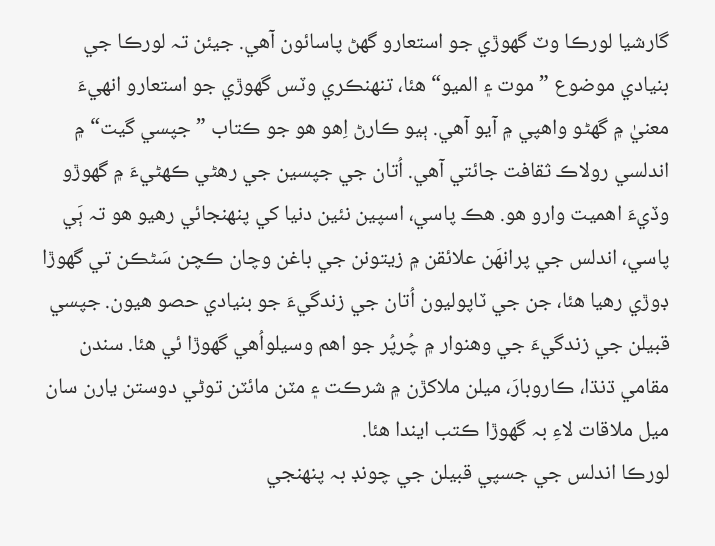گارشيا لورڪا وٽ گهوڙي جو استعارو گهڻ پاسائون آھي. جيئن تہ لورڪا جي بنيادي موضوع ”موت ۽ الميو“ ھئا، تنھنڪري وٽس گهوڙي جو استعارو انهيءَ معنيٰ ۾ گهڻو واھپي ۾ آيو آھي. ٻيو ڪارڻ اِھو ھو جو ڪتاب ”جپسي گيت“ ۾ اندلسي رولاڪ ثقافت جائتي آھي. اُتان جي جپسين جي رھڻي ڪھڻيءَ ۾ گهوڙو وڏيءَ اھميت وارو ھو. ھڪ پاسي، اسپين نئين دنيا کي پنھنجائي رھيو ھو تہ ٻَي پاسي، اندلس جي پرانھَن علائقن ۾ زيتونن جي باغن وچان ڪچن سَڻڪن تي گهوڙا ڊوڙي رھيا ھئا، جن جي ٽاپوليون اُتان جي زندگيءَ جو بنيادي حصو ھيون. جپسي قبيلن جي زندگيءَ جي وھنوار ۾ چُرپُر جو اھم وسيلواُھي گهوڙا ئي ھئا. سندن مقامي ڌنڌا، ڪاروبارَ، ميلن ملاکڙن ۾ شرڪت ۽ مٽن مائٽن توڻي دوستن يارن سان ميل ملاقات لاءِ بہ گهوڙا ڪتب ايندا ھئا.
لورڪا اندلس جي جسپي قبيلن جي چونڊ بہ پنھنجي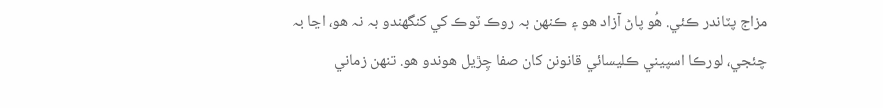مزاج پٽاندر ڪئي. ھُو پاڻ آزاد ھو ۽ ڪنھن بہ روڪ ٽوڪ کي کنگهندو بہ نہ ھو، اڃا بہ چئجي، لورڪا اسپيني ڪليسائي قانونن کان صفا چِڙيل ھوندو ھو. تنھن زماني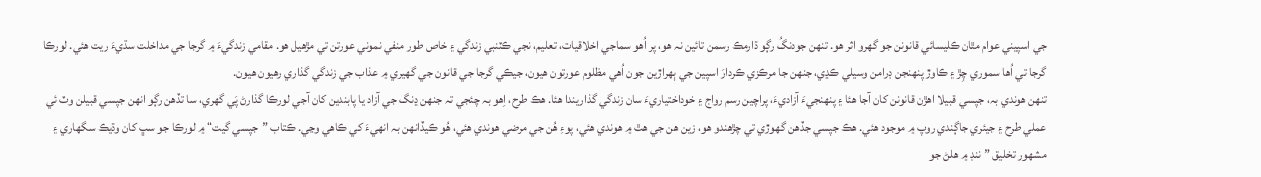جي اسپيني عوام مٿان ڪليسائي قانونن جو گھرو اثر ھو. تنھن جودنگُ رڳو ڌارمڪ رسمن تائين نہ ھو، پر اُھو سماجي اخلاقيات، تعليم، نجي ڪٽنبي زندگي ۽ خاص طور منفي نموني عورتن تي مڙھيل ھو. مقامي زندگيءَ ۾ گرجا جي مداخلت سڌيءَ ريت ھئي. لورڪا گرجا تي اُھا سموري چِڙ ۽ ڪاوڙ پنھنجن ڊرامن وسيلي ڪڍي، جنھن جا مرڪزي ڪردارَ اسپين جي ٻھراڙين جون اُھي مظلوم عورتون ھيون، جيڪي گرجا جي قانون جي گهيري ۾ عذاب جي زندگي گذاري رھيون ھيون.
تنھن ھوندي بہ، جپسي قبيلا اھڙن قانونن کان آجا ھئا ۽ پنھنجيءَ آزاديءَ، پراچين رسم رواج ۽ خوداختياريءَ سان زندگي گذاريندا ھئا. ھڪ طرح، اِھو بہ چئجي تہ جنھن ڍنگ جي آزاد يا پابندين کان آجي لورڪا گذارڻ پَي گهري، سا تڏھن رڳو انهن جپسي قبيلن وٽ ئي عملي طرح ۽ جيئري جاڳندي روپ ۾ موجود ھئي. ھڪ جپسي جڏھن گهوڙي تي چڙھندو ھو، زين ھن جي ھٿ ۾ ھوندي ھئي، پوءِ ھُن جي مرضي ھوندي ھئي، ھُو ڪيڏانھن بہ انهيءَ کي ڪاھي وڃي. ڪتاب ”جپسي گيت“ ۾ لورڪا جو سڀ کان وڌيڪ سگهاري ۽ مشھور تخليق ”ننڊ ۾ ھلڻ جو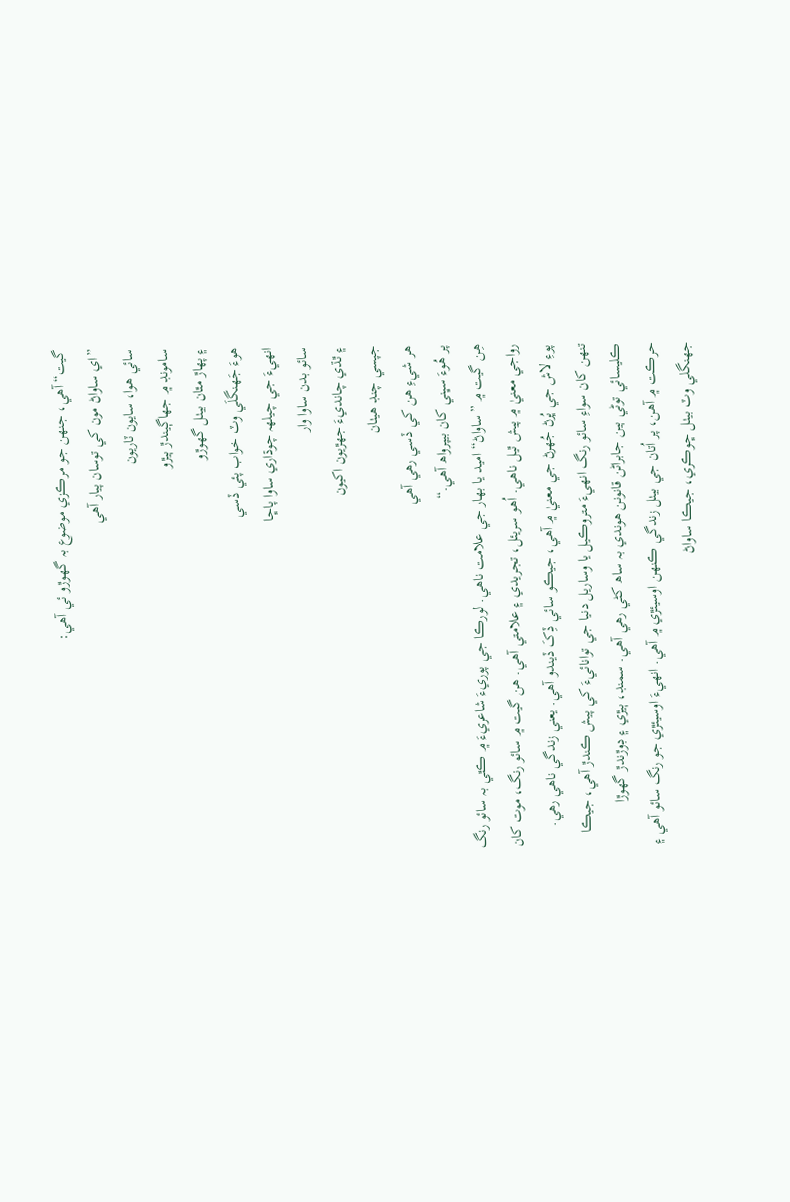گيت“ آھي، جنھن جو مرڪزي موضوع بہ گهوڙو ئي آھي:
”اي ساواڻ مون کي توسان پيار آھي
سائي ھوا، سايون ٽاريون
سامونڊ ۾ جهاڳيندڙ ٻيڙو
۽ پھاڙ مٿان بيٺل گهوڙو
ھوءَ جَهنگلَي وٽ خواب پئي ڏسي
انهيءَ جي چيلهہ چوڌاري ساوا پاڇا
سائو بدن ساوا وار
۽ ٿڌي چانديءَ جھڙيون اکيون
جپسي چنڊ ھيٺان
ھر شيءِ ھن کي ڏسي رھي آھي
پر ھُوءَ سڀني کان بيپرواھ آھي.“
ھِن گيت ۾ ”ساواڻ“ اميد يا بھار جي علامت ناھي. لورڪا جي پوريءَ شاعريءَ ۾ ڪٿي بہ سائو رنگ رواجي معنيٰ ۾ پيش ٿيل ناھي. اُھو سريئل، تجريدي ۽ علامتي آھي. ھن گيت ۾ سائو رنگ، موت کان پوءِ لاش جي ڀُرڻ جُهرڻ جي معنيٰ ۾ آھي، جيڪو سائي ڏِکَ ڏيندو آھي. يعني زندگي ناھي رھي. تنھن کان سواءِ سائو رنگ انهيءَ متروڪيل يا وساريل دنيا جي توانائيءَ کي پيش ڪندڙ آھي، جيڪا ڪليسائي توڻي ٻين جابراڻن قانونن ھوندي بہ ساھ کڻي رھي آھي. سمنڊ، ٻيڙي ۽ ڊوڙندڙ گهوڙا حرڪت ۾ آھن، پر اُتان جي بيٺل زندگي ڪنھن اوسيئڙي ۾ آھي. انهيءَ اوسيئڙي جو رنگ سائو آھي ۽ جهنگلي وٽ بيٺل ڇوڪري، جيڪا ساواڻ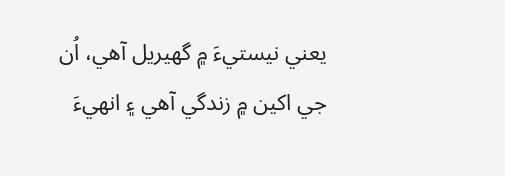يعني نيستيءَ ۾ گهيريل آھي، اُن جي اکين ۾ زندگي آھي ۽ انهيءَ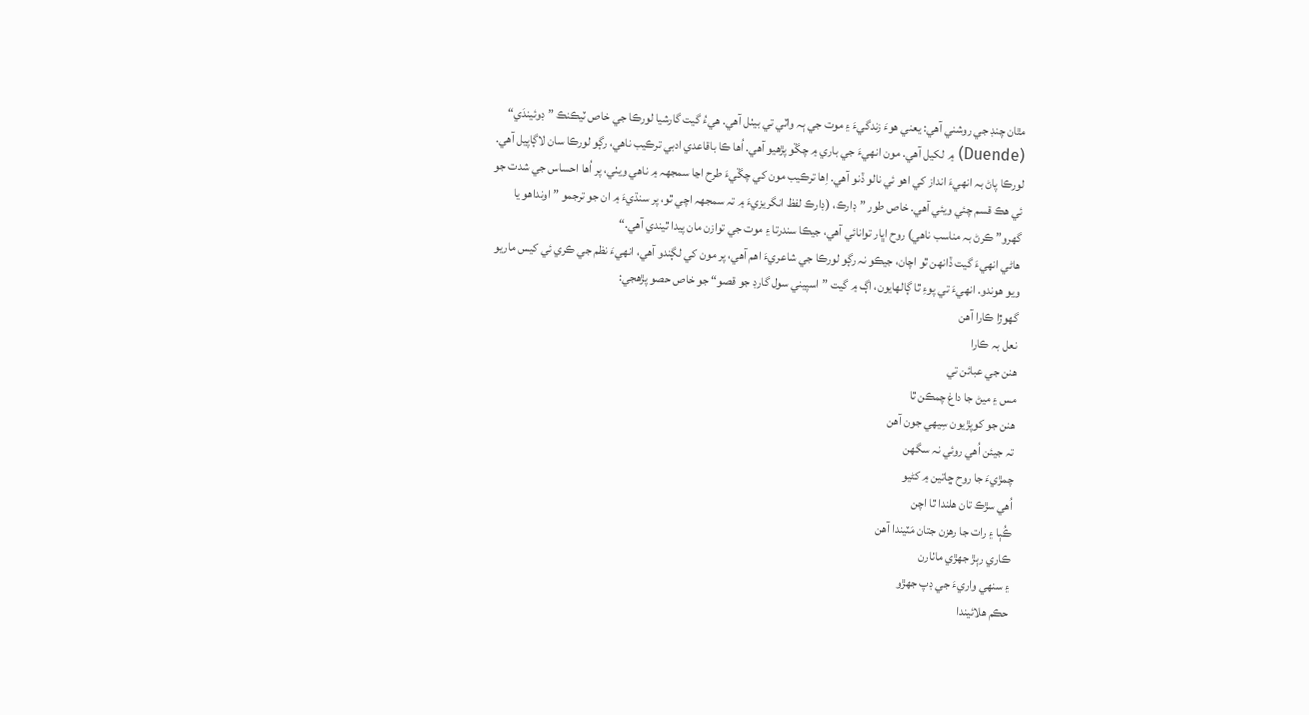مٿان چنڊ جي روشني آھي: يعني ھوءَ زندگيءَ ۽ موت جي ٻہ واٽي تي بيٺل آھي. ھيءُ گيت گارشيا لورڪا جي خاص ٽيڪنڪ ”ڊوئيندَي“ (Duende) ۾ لکيل آھي. مون انهيءَ جي باري ۾ چڱو پڙھيو آھي. اُھا ڪا باقاعدي ادبي ترڪيب ناھي، رڳو لورڪا سان لاڳاپيل آھي. لورڪا پاڻ بہ انهيءَ انداز کي اھو ئي نالو ڏنو آھي. اِھا ترڪيب مون کي چڱيءَ طرح اڃا سمجهہ ۾ ناھي ويٺي، پر اُھا احساس جي شدت جو ئي ھڪ قسم چئي ويئي آھي. خاص طور ”ڊارڪ، (ڊارڪ لفظ انگريزيءَ ۾ تہ سمجهہ اچي ٿو، پر سنڌيءَ ۾ ان جو ترجمو ”اونداھو يا گھرو” ڪرڻ بہ مناسب ناھي) روح اڀار توانائي آھي، جيڪا سندرتا ۽ موت جي توازن مان پيدا ٿيندي آھي.“
ھاڻي انهيءَ گيت ڏانھن ٿو اچان، جيڪو نہ رڳو لورڪا جي شاعريءَ اھم آھي، پر مون کي لڳندو آھي، انهيءَ نظم جي ڪري ئي کيس ماريو ويو ھوندو. انهيءَ تي پوءِ ٿا ڳالهايون، اڳ ۾ گيت ”اسپيني سول گارڊ جو قصو“ جو خاص حصو پڙھجي:
گهوڙا ڪارا آھن
نعل بہ ڪارا
ھنن جي عبائن تي
مس ۽ ميڻ جا داغ چمڪن ٿا
ھنن جو کوپڙيون سِيھي جون آھن
تہ جيئن اُھي روئي نہ سگهن
چمڙيءَ جا روح ڇاتين ۾ کڻيو
اُھي سڙڪ تان ھلندا ٿا اچن
ڪُٻا ۽ رات جا رھزن جتان مَٽيندا آھن
ڪاري رٻڙ جھڙي ماٺارن
۽ سنهي واريءَ جي ڊپ جھڙو
حڪم ھلائيندا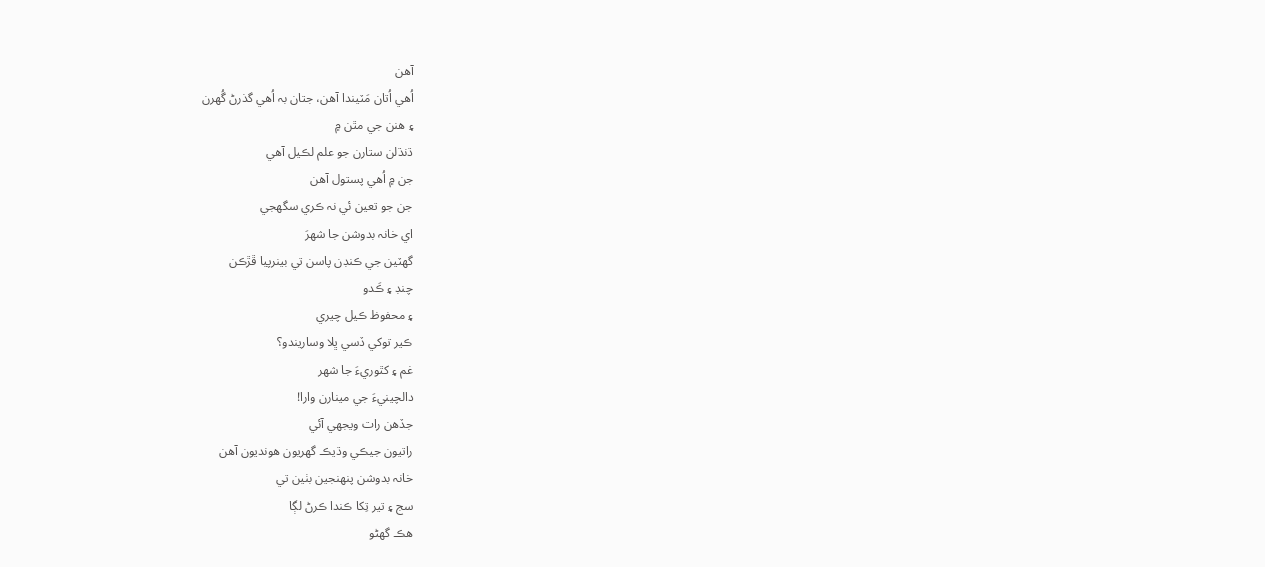آھن
اُھي اُتان مَٽيندا آھن، جتان بہ اُھي گذرڻ گُهرن
۽ ھنن جي مٿن ۾
ڌنڌلن ستارن جو علم لڪيل آھي
جن ۾ اُھي پستول آھن
جن جو تعين ئي نہ ڪري سگهجي
اي خانہ بدوشن جا شھرَ
گهٽين جي ڪنڊن پاسن تي بينرپيا ڦڙڪن
چنڊ ۽ ڪَدو
۽ محفوظ ڪيل چيري
ڪير توکي ڏسي ڀلا وساريندو؟
غم ۽ کٿوريءَ جا شھر
دالچينيءَ جي مينارن وارا!
جڏھن رات ويجهي آئي
راتيون جيڪي وڌيڪ گھريون ھونديون آھن
خانہ بدوشن پنھنجين بٺين تي
سج ۽ تير تِکا ڪندا ڪرڻ لڳا
ھڪ گهڻو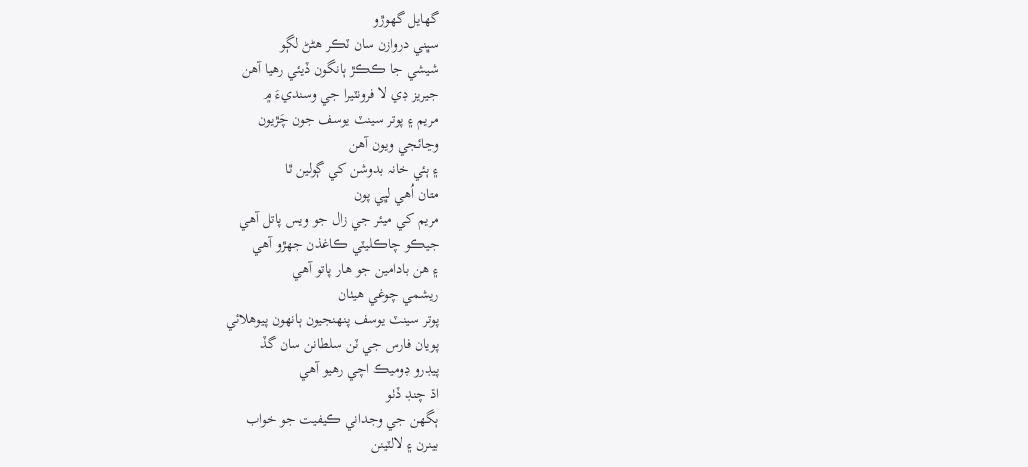گهايل گهوڙو
سڀني دروازن سان ٽڪر ھڻڻ لڳو
شيشي جا ڪڪڙ ٻانگون ڏيئي رھيا آھن
جيريز ڊي لا فرونٽيرا جي وسنديءَ ۾
مريم ۽ پوتر سينٽ يوسف جون چَڙيون
وڃائجي ويون آھن
۽ ٻئي خانہ بدوشن کي ڳولين ٿا
متان اُھي لڀي پون
مريم کي ميئر جي زال جو ويس پاتل آھي
جيڪو چاڪليٽي ڪاغذن جھڙو آھي
۽ ھن بادامين جو ھار پاتو آھي
ريشمي چوغي ھيٺان
پوتر سينٽ يوسف پنھنجيون ٻانھون پيوھلائي
پويان فارس جي ٽن سلطانن سان گڏ
پيڊرو ڊوميڪ اچي رھيو آھي
اڌ چنڊ ڏٺو
ٻگهن جي وجداني ڪيفيت جو خواب
بينرن ۽ لالٽينن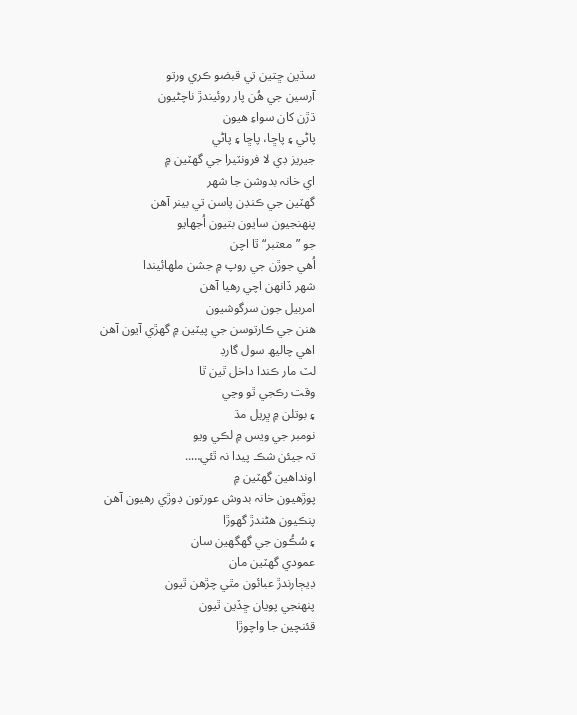سڌين ڇتين تي قبضو ڪري ورتو
آرسين جي ھُن پار روئيندڙ ناچڻيون
ڌڙن کان سواءِ ھيون
پاڻي ۽ پاڇا، پاڇا ۽ پاڻي
جيريز ڊي لا فرونٽيرا جي گهٽين ۾
اي خانہ بدوشن جا شھر
گهٽين جي ڪنڊن پاسن تي بينر آھن
پنھنجيون سايون بتيون اُجهايو
جو ”معتبر“ ٿا اچن
اُھي جوڙن جي روپ ۾ جشن ملهائيندا
شھر ڏانھن اچي رھيا آھن
امربيل جون سرگوشيون
ھنن جي ڪارتوسن جي پيٽين ۾ گهڙي آيون آھن
اھي چاليھ سول گارڊ
لٽ مار ڪندا داخل ٿين ٿا
وقت رڪجي ٿو وڃي
۽ بوتلن ۾ ڀريل مڌ
نومبر جي ويس ۾ لڪي ويو
تہ جيئن شڪ پيدا نہ ٿئي…..
اونداھين گهٽين ۾
پوڙھيون خانہ بدوش عورتون ڊوڙي رھيون آھن
پنڪيون ھڻندڙ گهوڙا
۽ سُڪُون جي گهگهين سان
عمودي گهٽين مان
ڊيڄارندڙ عبائون مٿي چڙھن ٿيون
پنھنجي پويان ڇڏين ٿيون
قئنچين جا واچوڙا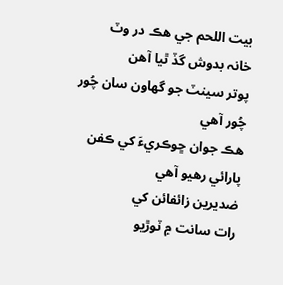بيت اللحم جي ھڪ در وٽ
خانہ بدوش گڏ ٿيا آھن
پوتر سينٽ جو گهاون سان چُور چُور آھي
ھڪ جوان ڇوڪريءَ کي ڪفن پارائي رھيو آھي
ضديرين زائفائن کي
رات سانت ۾ ٽوڙيو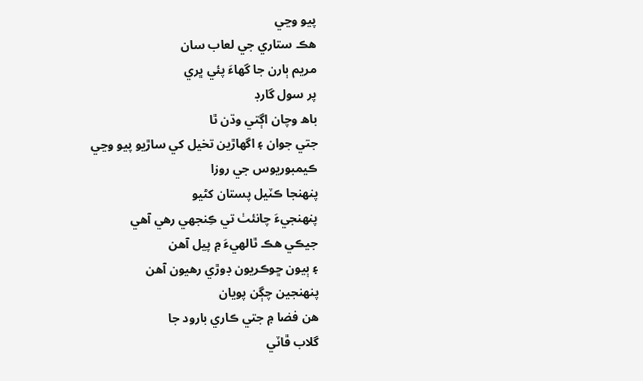پيو وڃي
ھڪ ستاري جي لعاب سان
مريم ٻارن جا گهاءَ پئي ڀري
پر سول گارڊ
باھ وچان اڳتي وڌن ٿا
جتي جوان ۽ اگهاڙين تخيل کي ساڙيو پيو وڃي
ڪيمبوريوس جي روزا
پنھنجا ڪٽيل پستان کڻيو
پنھنجيءَ چانئٺ تي ڪِنجهي رھي آھي
جيڪي ھڪ ٿالهيءَ ۾ پيل آھن
۽ ٻيون ڇوڪريون ڊوڙي رھيون آھن
پنھنجين چڳن پويان
ھن فضا ۾ جتي ڪاري بارود جا
گلاب ڦاٽي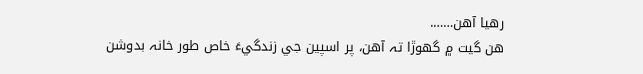رھيا آھن…….
ھن گيت ۾ گهوڙا تہ آھن، پر اسپين جي زندگيءَ خاص طور خانہ بدوشن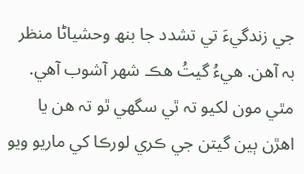جي زندگيءَ تي تشدد جا بنھ وحشياڻا منظر بہ آھن. ھيءُ گيتُ ھڪ شھر آشوب آھي. مٿي مون لکيو تہ ٿي سگهي ٿو تہ ھن يا اھڙن ٻين گيتن جي ڪري لورڪا کي ماريو ويو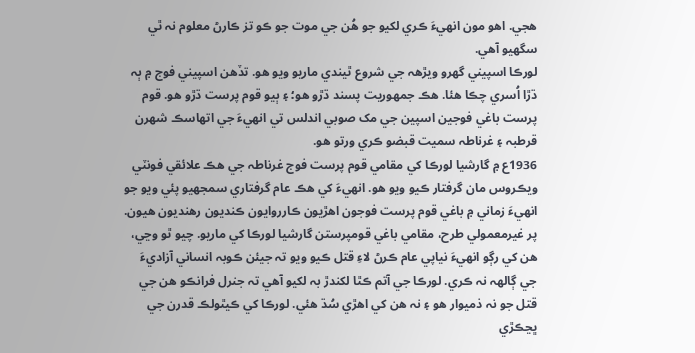ھجي. اھو مون انهيءَ ڪري لکيو جو ھُن جي موت جو ڪو تز ڪارڻ معلوم نہ ٿي سگهيو آھي.
لورڪا اسپيني گهرو ويڙهہ جي شروع ٿيندي ماريو ويو ھو. تڏھن اسپيني فوج ۾ ٻہ ڌڙا اُسري چڪا ھئا. ھڪ جمھوريت پسند ڌڙو ھو؛ ۽ ٻيو قوم پرست ڌڙو ھو. قوم پرست باغي فوجين اسپين جي مک صوبي اندلس تي انهيءَ جي اتھاسڪ شھرن قرطبہ ۽ غرناطہ سميت قبضو ڪري ورتو ھو.
1936ع ۾ گارشيا لورڪا کي مقامي قوم پرست فوج غرناطہ جي ھڪ علائقي فونٽي ويڪروس مان گرفتار ڪيو ويو ھو. انهيءَ کي ھڪ عام گرفتاري سمجهيو پئي ويو جو انهيءَ زماني ۾ باغي قوم پرست فوجون اھڙيون ڪارروايون ڪنديون رھنديون ھيون. پر غيرمعمولي طرح، مقامي باغي قومپرستن گارشيا لورڪا کي ماريو. چيو ٿو وڃي، ھن کي رڳو انهيءَ نياپي عام ڪرڻ لاءِ قتل ڪيو ويو تہ جيئن ڪوبہ انساني آزاديءَ جي ڳالهہ نہ ڪري. لورڪا جي آتم ڪٿا لکندڙ بہ لکيو آھي تہ جنرل فرانڪو ھن جي قتل جو نہ ذميوار ھو ۽ نہ ھن کي اھڙي سُڌ ھئي. لورڪا کي ڪيٿولڪ قدرن جي ڀڃڪڙي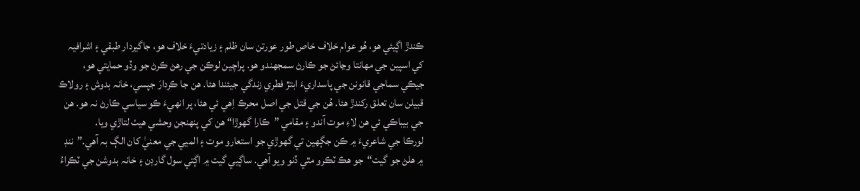ڪندڙ اڳيئي ھو، ھُو عوام خلاف خاص طور عورتن سان ظلم ۽ زيادتيءَ خلاف ھو، جاگيردار طبقي ۽ اشرافيہ کي اسپين جي مھانتا وڃائڻ جو ڪارڻ سمجهندو ھو. پراچين لوڪن جي رھڻ ڪرڻ جو وڏو حمايتي ھو، جيڪي سماجي قانونن جي پاسداريءَ ابتڙ فطري زندگي جيئندا ھئا. ھن جا ڪردارَ جپسي، خانہ بدوش ۽ رولاڪ قبيلن سان تعلق رکندڙ ھئا. ھُن جي قتل جي اصل محرڪ اِھي ئي ھئا، پر انهيءَ ڪو سياسي ڪارڻ نہ ھو. ھن جي بيباڪي ئي ھن لاءِ موت آندو ۽ مقامي ”ڪارا گهوڙا“ ھن کي پنھنجن وحشي ھيٺ لتاڙي ويا.
لورڪا جي شاعريءَ ۾ ڪن جڳھين تي گهوڙي جو استعارو موت ۽ الميي جي معنيٰ کان الڳ بہ آھي.”ننڊ ۾ ھلڻ جو گيت“جو ھڪ ٽڪرو مٿي ڏنو ويو آھي. ساڳيي گيت ۾ اڳتي سول گارڊن ۽ خانہ بدوشن جي ٽڪراءُ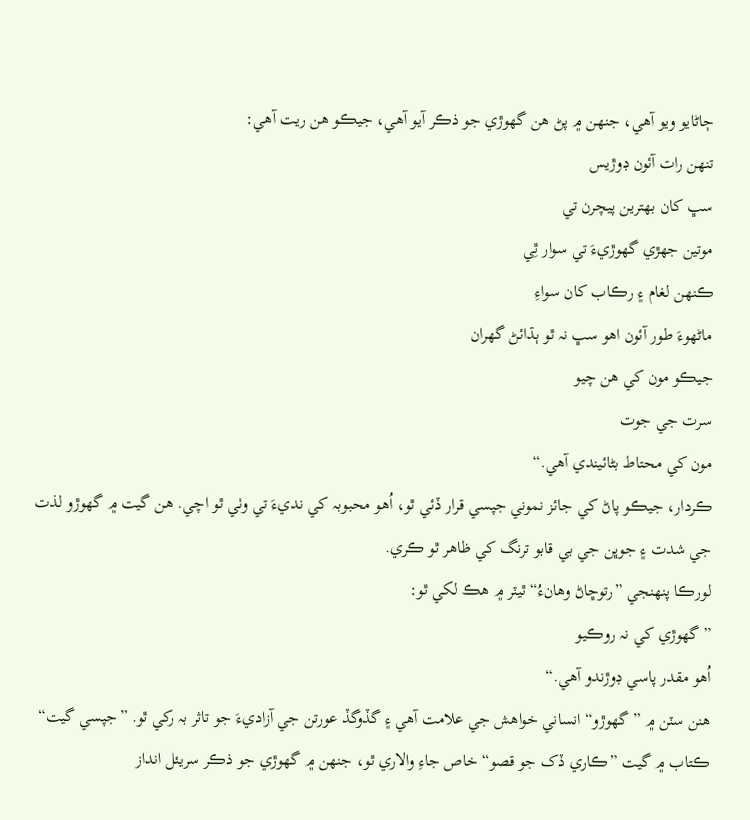ڄاڻايو ويو آھي، جنھن ۾ پڻ ھن گهوڙي جو ذڪر آيو آھي، جيڪو ھن ريت آھي:
تنھن رات آئون ڊوڙيس
سڀ کان بھترين پيچرن تي
موتين جھڙي گهوڙيءَ تي سوار ٿِي
ڪنھن لغام ۽ رڪاب کان سواءِ
ماڻهوءَ طور آئون اھو سڀ نہ ٿو ٻڌائڻ گهران
جيڪو مون کي ھن چيو
سرت جي جوت
مون کي محتاط بڻائيندي آھي.“
ڪردار، جيڪو پاڻ کي جائز نموني جپسي قرار ڏئي ٿو، اُھو محبوبہ کي نديءَ تي وٺي ٿو اچي. ھن گيت ۾ گهوڙو لذت جي شدت ۽ جوڀن جي بي قابو ترنگ کي ظاھر ٿو ڪري.
لورڪا پنھنجي ”رتوڇاڻ وھانءُ“ ٿيٽر ۾ ھڪ لکي ٿو:
”گهوڙي کي نہ روڪيو
اُھو مقدر پاسي ڊوڙندو آھي.“
ھنن سٽن ۾ ”گهوڙو“ انساني خواھش جي علامت آھي ۽ گڏوگڏ عورتن جي آزاديءَ جو تاثر بہ رکي ٿو. ”جپسي گيت“ ڪتاب ۾ گيت ”ڪاري ڏک جو قصو“ خاص جاءِ والاري ٿو، جنھن ۾ گهوڙي جو ذڪر سريئل انداز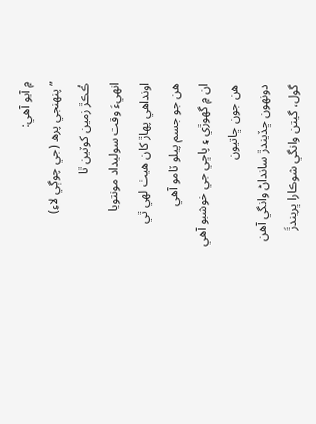۾ آيو آھي:
”پنھنجي پرھ (جي چوڳي لاءِ)
ڪُڪڙ زمين کوٽين ٿا
انهيءَ وقت سوليداد مونتويا
اونداھي پھاڙ کان ھيٺ لھي ٿي
ھن جو جسم پيلو ٽامو آھي
ان ۾ گهوڙي ۽ پاڇي جي خوشبو آھي
ھن جون ڇاتيون
دونھون ڇڏيندڙ سانداڻ وانگي آھن
گول، گيتن وانگي شوڪارا ڀريندڙَ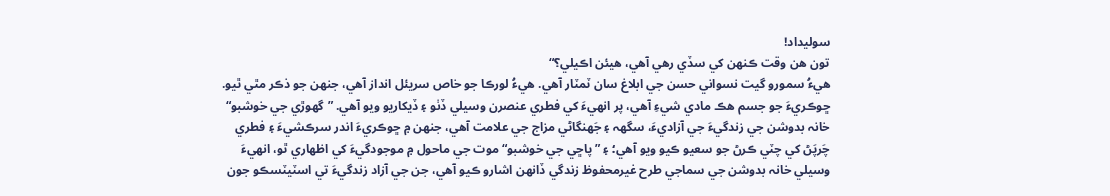سوليداد!
تون ھن وقت ڪنھن کي سڏي رھي آھي، ھيئن اڪيلي؟“
ھيءُ سمورو گيت نسواني حسن جي ابلاغ سان ٽمٽار آھي. ھيءُ لورڪا جو خاص سريئل انداز آھي، جنھن جو ذڪر مٿي ٿيو. ڇوڪريءَ جو جسم ھڪ مادي شيءِ آھي، پر انهيءَ کي فطري عنصرن وسيلي ڏٺو ۽ ڏيکاريو ويو آھي. ”گهوڙي جي خوشبو“ خانہ بدوشن جي زندگيءَ جي آزاديءَ، سگهہ ۽ جَهنگاڻي مزاج جي علامت آھي، جنھن ۾ ڇوڪريءَ اندر سرڪشيءَ ۽ فطري چَرپَڻ کي چٽي ڪرڻ جو سعيو ڪيو ويو آھي؛ ۽ ”پاڇي جي خوشبو“ موت جي ماحول ۾ موجودگيءَ کي اظھاري ٿو، انهيءَ وسيلي خانہ بدوشن جي سماجي طرح غيرمحفوظ زندگي ڏانھن اشارو ڪيو آھي، جن جي آزاد زندگيءَ تي اسٽيٽسڪو جون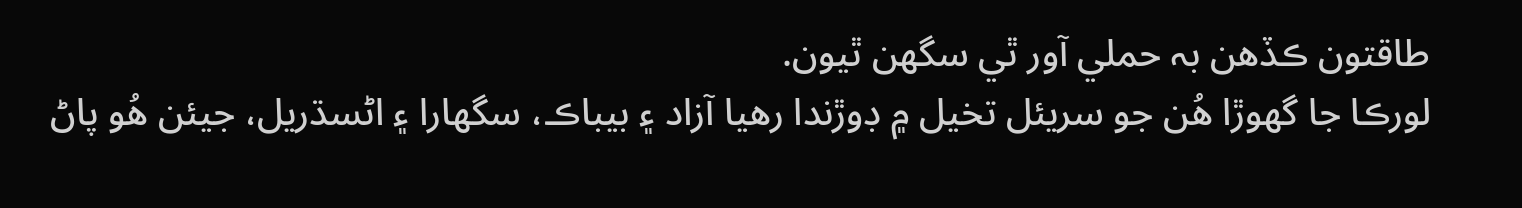طاقتون ڪڏھن بہ حملي آور ٿي سگهن ٿيون.
لورڪا جا گهوڙا ھُن جو سريئل تخيل ۾ ڊوڙندا رھيا آزاد ۽ بيباڪ، سگهارا ۽ اڻسڌريل، جيئن ھُو پاڻ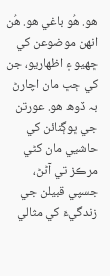ھو. ھُو باغي ھو. ھُن انهن موضوعن کي ڇھيو ۽ اظھاريو، جن کي ڄڀ مان اچارڻ بہ ڏوھ ھو. عورتن جي ڀوڳنائن کي حاشيي مان کڻي مرڪز تي آڻڻ، جسپي قبيلن جي زندگيءَ کي مثالي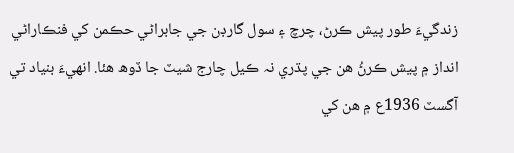زندگيءَ طور پيش ڪرڻ، چرچ ۽ سول گارڊن جي جابراڻي حڪمن کي فنڪاراڻي انداز ۾ پيش ڪرڻُ ھن جي پڌري نہ ڪيل چارج شيٽ جا ڏوھ ھئا. انهيءَ بنياد تي آگسٽ 1936ع ۾ ھن کي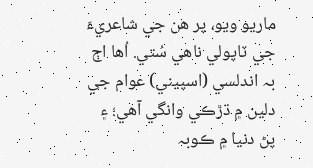ماريو ويو، پر ھن جي شاعريءَ جي ٽاپولي ناھي سُتي. اُھا اڄ بہ اندلسي (اسپيني) عوام جي دلين ۾ ڌڙڪي وانگي آھي؛ ۽ پڻ دنيا ۾ ڪوبہ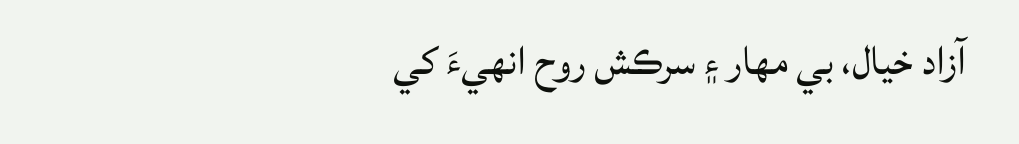آزاد خيال، بي مھار ۽ سرڪش روح انهيءَ کي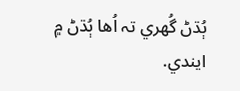ٻُڌڻ گُهري تہ اُھا ٻُڌڻ ۾ ايندي.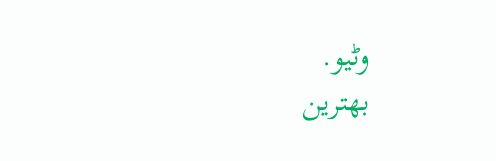وڻيو.
بھترين